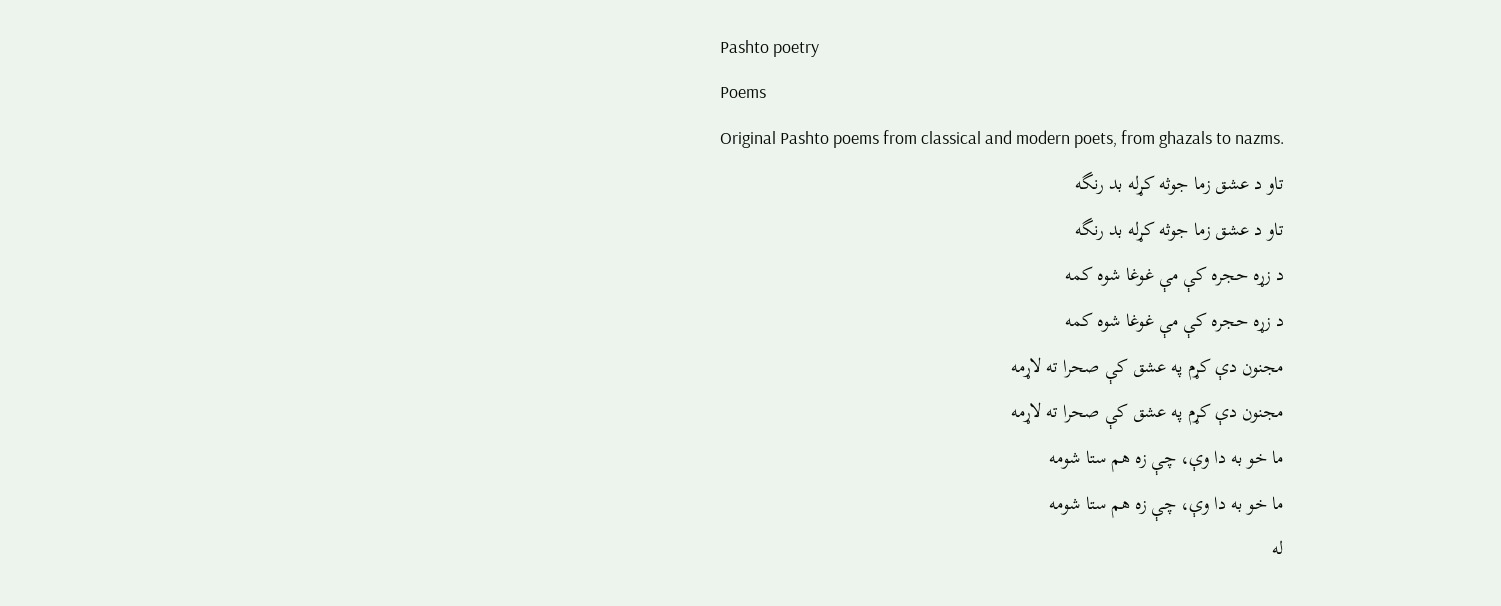Pashto poetry
Poems
Original Pashto poems from classical and modern poets, from ghazals to nazms.
تاو د عشق زما جوثه کړله بد رنگه
تاو د عشق زما جوثه کړله بد رنگه
د زړه حجره کې مې غوغا شوه کمه
د زړه حجره کې مې غوغا شوه کمه
مجنون دې کړم په عشق کې صحرا ته لاړمه
مجنون دې کړم په عشق کې صحرا ته لاړمه
ما خو به دا وې، چې زه هم ستا شومه
ما خو به دا وې، چې زه هم ستا شومه
له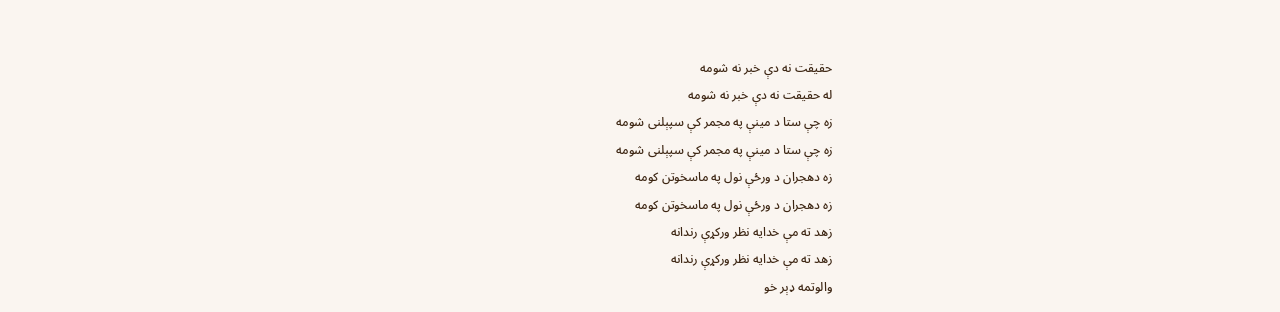حقيقت نه دې خبر نه شومه
له حقيقت نه دې خبر نه شومه
زه چې ستا د مينې په مجمر کې سپېلنی شومه
زه چې ستا د مينې په مجمر کې سپېلنی شومه
زه دهجران د ورځې نول په ماسخوتن کومه
زه دهجران د ورځې نول په ماسخوتن کومه
زهد ته مې خدايه نظر ورکړې رندانه
زهد ته مې خدايه نظر ورکړې رندانه
والوتمه ډېر خو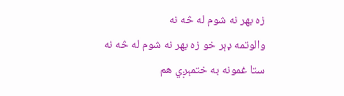زه بهر نه شوم له څه نه
والوتمه ډېر خو زه بهر نه شوم له څه نه
ستا غمونه به ختمېږي هم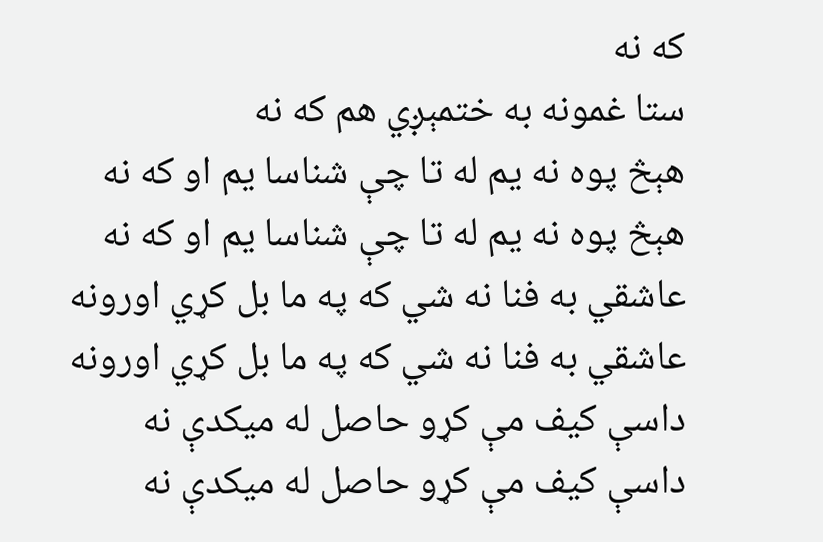که نه
ستا غمونه به ختمېږي هم که نه
هېڅ پوه نه يم له تا چې شناسا يم او که نه
هېڅ پوه نه يم له تا چې شناسا يم او که نه
عاشقي به فنا نه شي که په ما بل کړي اورونه
عاشقي به فنا نه شي که په ما بل کړي اورونه
داسې کيف مې کړو حاصل له ميکدې نه
داسې کيف مې کړو حاصل له ميکدې نه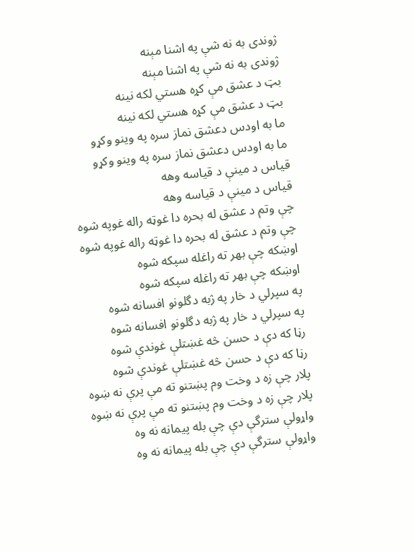ژوندی به نه شې په اشنا مېنه
ژوندی به نه شې په اشنا مېنه
بټ د عشق مې کړه هستي لکه نينه
بټ د عشق مې کړه هستي لکه نينه
ما به اودس دعشق نماز سره په وينو وکړو
ما به اودس دعشق نماز سره په وينو وکړو
قياس د مينې د قياسه وهه
قياس د مينې د قياسه وهه
چې وتم د عشق له بحره دا غوټه راله غوپه شوه
چې وتم د عشق له بحره دا غوټه راله غوپه شوه
اوښکه چې بهر ته راغله سپکه شوه
اوښکه چې بهر ته راغله سپکه شوه
په سپرلي د خار په ژبه دگلونو افسانه شوه
په سپرلي د خار په ژبه دگلونو افسانه شوه
رڼا که دې د حسن څه غښتلې غوندې شوه
رڼا که دې د حسن څه غښتلې غوندې شوه
پلار چې زه د وخت وم پښتنو ته مې پرې نه ښوه
پلار چې زه د وخت وم پښتنو ته مې پرې نه ښوه
واړولې سترگې دې چې بله پيمانه نه وه
واړولې سترگې دې چې بله پيمانه نه وه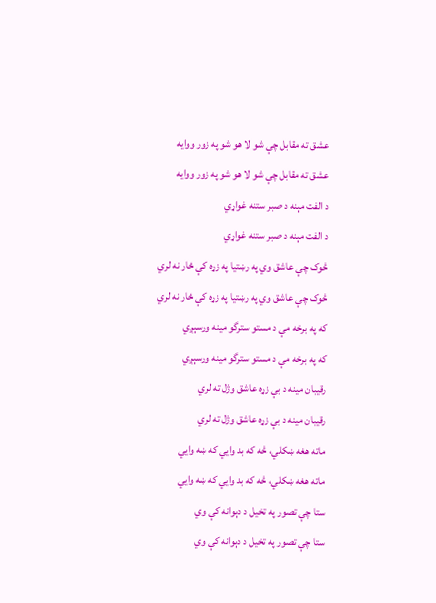عشق ته مقابل چې شو لا هو شو په زور ووايه
عشق ته مقابل چې شو لا هو شو په زور ووايه
د الفت مېنه د صبر ستنه غواړي
د الفت مېنه د صبر ستنه غواړي
څوک چې عاشق وي په رښتيا په زړه کې ځار نه لري
څوک چې عاشق وي په رښتيا په زړه کې ځار نه لري
که په برخه مې د مستو سترگو مينه ورسېږي
که په برخه مې د مستو سترگو مينه ورسېږي
رقيبان مينه د بې زړه عاشق وژل ته لري
رقيبان مينه د بې زړه عاشق وژل ته لري
ماته هغه ښکلي، څه که بد وايي که ښه وايي
ماته هغه ښکلي، څه که بد وايي که ښه وايي
ستا چې تصور په تخيل د دېوانه کې وي
ستا چې تصور په تخيل د دېوانه کې وي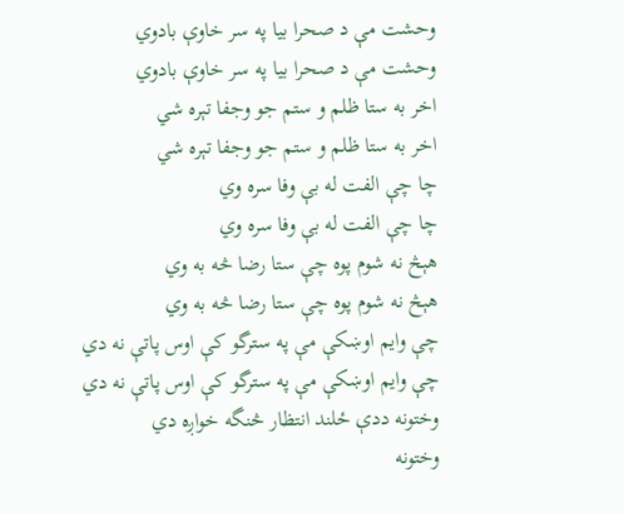وحشت مې د صحرا بيا په سر خاوې بادوي
وحشت مې د صحرا بيا په سر خاوې بادوي
اخر به ستا ظلم و ستم جو وجفا تېره شي
اخر به ستا ظلم و ستم جو وجفا تېره شي
چا چې الفت له بې وفا سره وي
چا چې الفت له بې وفا سره وي
هېڅ نه شوم پوه چې ستا رضا څه به وي
هېڅ نه شوم پوه چې ستا رضا څه به وي
چې وايم اوښکې مې په سترگو کې اوس پاتې نه دي
چې وايم اوښکې مې په سترگو کې اوس پاتې نه دي
وختونه ددې ځلند انتظار څنگه خواږه دي
وختونه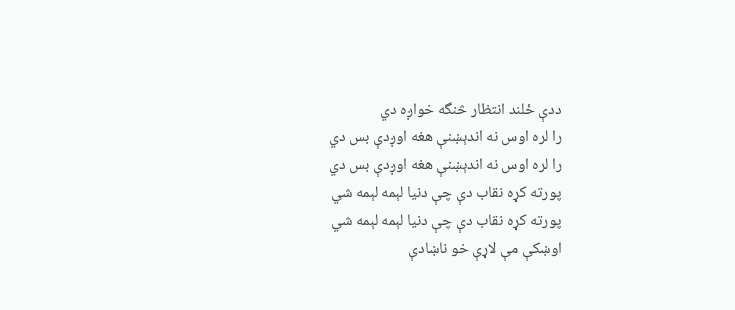ددې ځلند انتظار څنگه خواږه دي
را لره اوس نه اندېښنې هغه اوږدې بس دي
را لره اوس نه اندېښنې هغه اوږدې بس دي
پورته کړه نقاب دې چې دنيا لېمه لېمه شي
پورته کړه نقاب دې چې دنيا لېمه لېمه شي
اوښکې مې لاړې خو ناښادې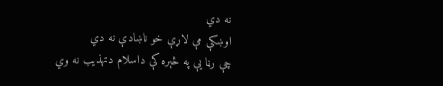نه دي
اوښکې مې لاړې خو ناښادې نه دي
چې رڼا يې په څېره کې داسلام دتهذيب نه وي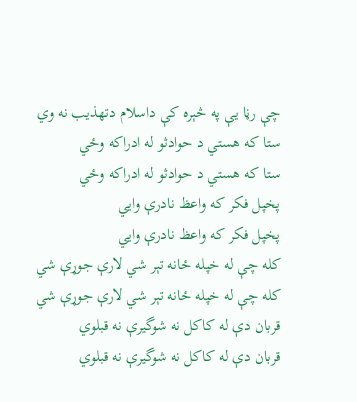چې رڼا يې په څېره کې داسلام دتهذيب نه وي
ستا که هستي د حوادثو له ادراکه وځي
ستا که هستي د حوادثو له ادراکه وځي
پخپل فکر که واعظ نادرې وايي
پخپل فکر که واعظ نادرې وايي
کله چې له خپله ځانه تېر شي لارې جوړې شي
کله چې له خپله ځانه تېر شي لارې جوړې شي
قربان دې له کاکل نه شوگيرې نه قبلوي
قربان دې له کاکل نه شوگيرې نه قبلوي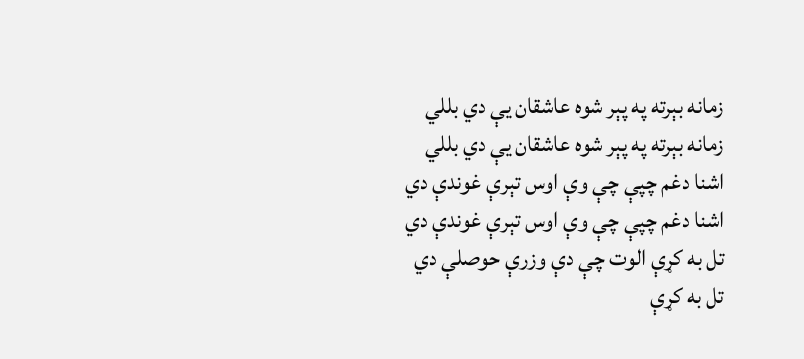زمانه بېرته په پېر شوه عاشقان يې دي بللي
زمانه بېرته په پېر شوه عاشقان يې دي بللي
اشنا دغم چپې چې وې اوس تېرې غوندې دي
اشنا دغم چپې چې وې اوس تېرې غوندې دي
تل به کړې الوت چې دې وزرې حوصلې دي
تل به کړې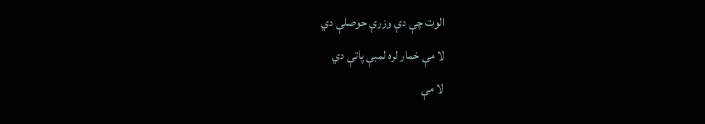الوت چې دې وزرې حوصلې دي
لا مې خمار لره لمبې پاتې دي
لا مې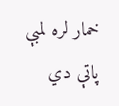خمار لره لمبې پاتې دي